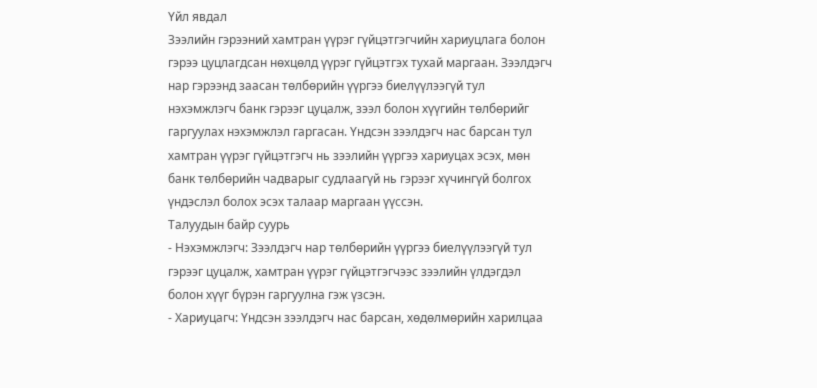Үйл явдал
Зээлийн гэрээний хамтран үүрэг гүйцэтгэгчийн хариуцлага болон гэрээ цуцлагдсан нөхцөлд үүрэг гүйцэтгэх тухай маргаан. Зээлдэгч нар гэрээнд заасан төлбөрийн үүргээ биелүүлээгүй тул нэхэмжлэгч банк гэрээг цуцалж, зээл болон хүүгийн төлбөрийг гаргуулах нэхэмжлэл гаргасан. Үндсэн зээлдэгч нас барсан тул хамтран үүрэг гүйцэтгэгч нь зээлийн үүргээ хариуцах эсэх, мөн банк төлбөрийн чадварыг судлаагүй нь гэрээг хүчингүй болгох үндэслэл болох эсэх талаар маргаан үүссэн.
Талуудын байр суурь
- Нэхэмжлэгч: Зээлдэгч нар төлбөрийн үүргээ биелүүлээгүй тул гэрээг цуцалж, хамтран үүрэг гүйцэтгэгчээс зээлийн үлдэгдэл болон хүүг бүрэн гаргуулна гэж үзсэн.
- Хариуцагч: Үндсэн зээлдэгч нас барсан, хөдөлмөрийн харилцаа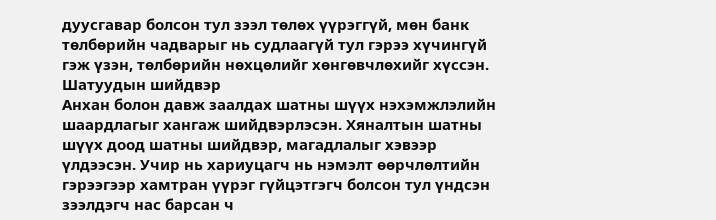дуусгавар болсон тул зээл төлөх үүрэггүй, мөн банк төлбөрийн чадварыг нь судлаагүй тул гэрээ хүчингүй гэж үзэн, төлбөрийн нөхцөлийг хөнгөвчлөхийг хүссэн.
Шатуудын шийдвэр
Анхан болон давж заалдах шатны шүүх нэхэмжлэлийн шаардлагыг хангаж шийдвэрлэсэн. Хяналтын шатны шүүх доод шатны шийдвэр, магадлалыг хэвээр үлдээсэн. Учир нь хариуцагч нь нэмэлт өөрчлөлтийн гэрээгээр хамтран үүрэг гүйцэтгэгч болсон тул үндсэн зээлдэгч нас барсан ч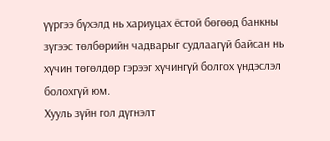үүргээ бүхэлд нь хариуцах ёстой бөгөөд банкны зүгээс төлбөрийн чадварыг судлаагүй байсан нь хүчин төгөлдөр гэрээг хүчингүй болгох үндэслэл болохгүй юм.
Хууль зүйн гол дүгнэлт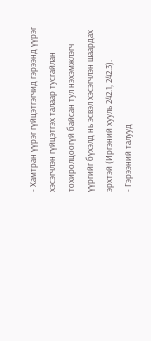- Хамтран үүрэг гүйцэтгэгчид гэрээнд үүрэг хэсэгчлэн гүйцэтгэх талаар тусгайлан тохиролцоогүй байсан тул нэхэмжлэгч үүргийг бүхэлд нь эсвэл хэсэгчлэн шаардах эрхтэй (Иргэний хууль 242.1, 242.3).
- Гэрээний талууд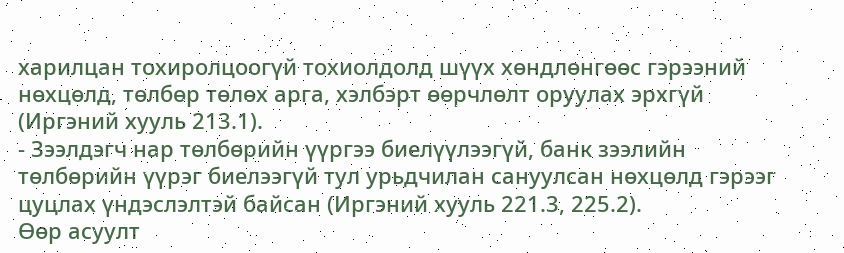харилцан тохиролцоогүй тохиолдолд шүүх хөндлөнгөөс гэрээний нөхцөлд, төлбөр төлөх арга, хэлбэрт өөрчлөлт оруулах эрхгүй (Иргэний хууль 213.1).
- Зээлдэгч нар төлбөрийн үүргээ биелүүлээгүй, банк зээлийн төлбөрийн үүрэг биелээгүй тул урьдчилан сануулсан нөхцөлд гэрээг цуцлах үндэслэлтэй байсан (Иргэний хууль 221.3, 225.2).
Өөр асуулт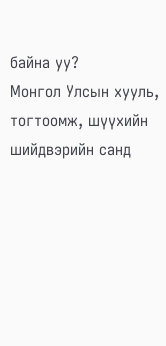байна уу?
Монгол Улсын хууль, тогтоомж, шүүхийн шийдвэрийн санд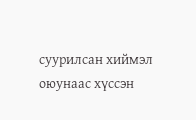суурилсан хиймэл оюунаас хүссэн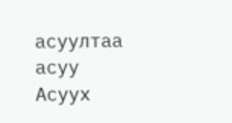асуултаа асуу
Асуух